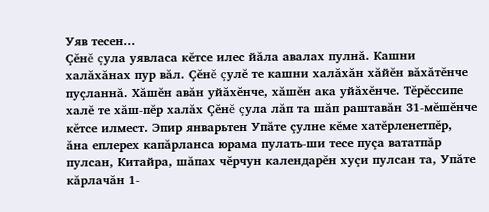Уяв тесен...
Çĕнĕ çула уявласа кĕтсе илес йăла авалах пулнă. Кашни халăхăнах пур вăл. Çĕнĕ çулĕ те кашни халăхăн хăйĕн вăхăтĕнче пуçланнă. Хăшĕн авăн уйăхĕнче, хăшĕн ака уйăхĕнче. Тĕрĕссипе халĕ те хăш-пĕр халăх Çĕнĕ çула лăп та шăп раштавăн 31-мĕшĕнче кĕтсе илмест. Эпир январьтен Упăте çулне кĕме хатĕрленетпĕр, ăна еплерех капăрланса юрама пулать-ши тесе пуçа вататпăр пулсан, Китайра, шăпах чĕрчун календарĕн хуçи пулсан та, Упăте кăрлачăн 1-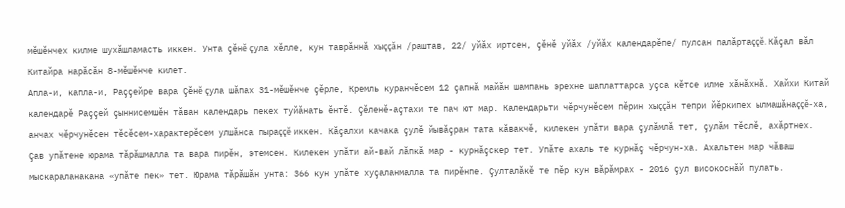мĕшĕнчех килме шухăшламасть иккен. Унта çĕнĕ çула хĕлле, кун таврăннă хыççăн /раштав, 22/ уйăх иртсен, çĕнĕ уйăх /уйăх календарĕпе/ пулсан палăртаççĕ. Кăçал вăл Китайра нарăсăн 8-мĕшĕнче килет.
Апла-и, капла-и, Раççейре вара Çĕнĕ çула шăпах 31-мĕшĕнче çĕрле, Кремль куранчĕсем 12 çапнă майăн шампань эрехне шаплаттарса уçса кĕтсе илме хăнăхнă. Хайхи Китай календарĕ Раççей çыннисемшĕн тăван календарь пекех туйăнать ĕнтĕ. Çĕленĕ-аçтахи те пач ют мар. Календарьти чĕрчунĕсем пĕрин хыççăн тепри йĕркипех ылмашăнаççĕ-ха, анчах чĕрчунĕсен тĕсĕсем-характерĕсем улшăнса пыраççĕ иккен. Кăçалхи качака çулĕ йывăçран тата кăвакчĕ, килекен упăти вара çулăмлă тет, çулăм тĕслĕ, ахăртнех. Çав упăтене юрама тăрăшмалла та вара пирĕн, этемсен. Килекен упăти ай-вай лăпкă мар - курнăçскер тет. Упăте ахаль те курнăç чĕрчун-ха. Ахальтен мар чăваш мыскараланакана «упăте пек» тет. Юрама тăрăшăн унта: 366 кун упăте хуçаланмалла та пирĕнпе. Çулталăкĕ те пĕр кун вăрăмрах - 2016 çул високоснăй пулать.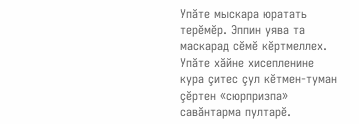Упăте мыскара юратать терĕмĕр. Эппин уява та маскарад сĕмĕ кĕртмеллех. Упăте хăйне хисепленине кура çитес çул кĕтмен-туман çĕртен «сюрпризпа» савăнтарма пултарĕ.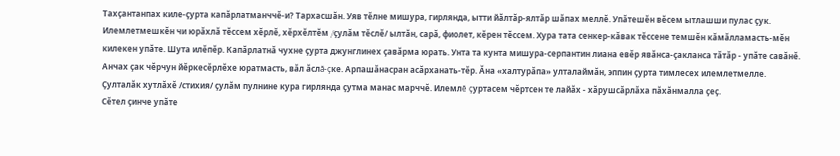Тахçантанпах киле-çурта капăрлатманччĕ-и? Тархасшăн. Уяв тĕлне мишура, гирлянда, ытти йăлтăр-ялтăр шăпах меллĕ. Упăтешĕн вĕсем ытлашши пулас çук. Илемлетмешкĕн чи юрăхлă тĕссем хĕрлĕ, хĕрхĕлтĕм /çулăм тĕслĕ/ ылтăн, сарă, фиолет, кĕрен тĕссем. Хура тата сенкер-кăвак тĕссене темшĕн кăмăлламасть-мĕн килекен упăте. Шута илĕпĕр. Капăрлатнă чухне çурта джунглинех çавăрма юрать. Унта та кунта мишура-серпантин лиана евĕр явăнса-çакланса тăтăр - упăте савăнĕ. Анчах çак чĕрчун йĕркесĕрлĕхе юратмасть, вăл ăслă-çке. Арпашăнасран асăрханать-тĕр. Ăна «халтурăпа» улталаймăн, эппин çурта тимлесех илемлетмелле.
Çулталăк хутлăхĕ /стихия/ çулăм пулнине кура гирлянда çутма манас марччĕ. Илемлĕ çуртасем чĕртсен те лайăх - хăрушсăрлăха пăхăнмалла çеç.
Сĕтел çинче упăте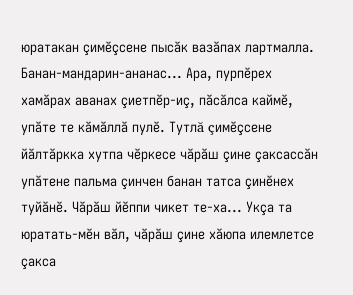юратакан çимĕçсене пысăк вазăпах лартмалла. Банан-мандарин-ананас... Ара, пурпĕрех хамăрах аванах çиетпĕр-иç, пăсăлса каймĕ, упăте те кăмăллă пулĕ. Тутлă çимĕçсене йăлтăркка хутпа чĕркесе чăрăш çине çаксассăн упăтене пальма çинчен банан татса çинĕнех туйăнĕ. Чăрăш йĕппи чикет те-ха... Укçа та юратать-мĕн вăл, чăрăш çине хăюпа илемлетсе çакса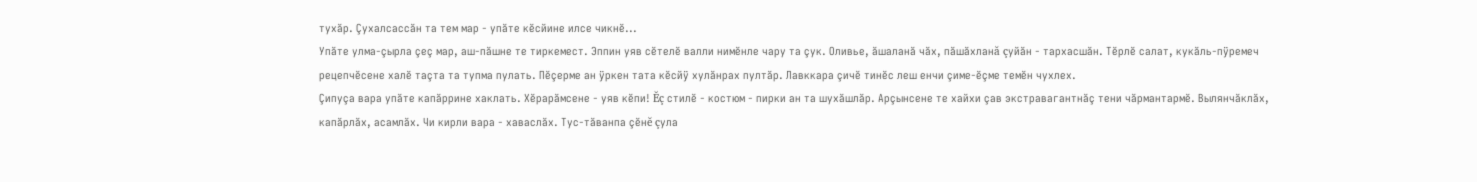тухăр. Çухалсассăн та тем мар - упăте кĕсйине илсе чикнĕ...
Упăте улма-çырла çеç мар, аш-пăшне те тиркемест. Эппин уяв сĕтелĕ валли нимĕнле чару та çук. Оливье, ăшаланă чăх, пăшăхланă çуйăн - тархасшăн. Тĕрлĕ салат, кукăль-пÿремеч рецепчĕсене халĕ таçта та тупма пулать. Пĕçерме ан ÿркен тата кĕсйÿ хулăнрах пултăр. Лавккара çичĕ тинĕс леш енчи çиме-ĕçме темĕн чухлех.
Çипуçа вара упăте капăррине хаклать. Хĕрарăмсене - уяв кĕпи! Ĕç стилĕ - костюм - пирки ан та шухăшлăр. Арçынсене те хайхи çав экстравагантнăç тени чăрмантармĕ. Вылянчăклăх, капăрлăх, асамлăх. Чи кирли вара - хаваслăх. Тус-тăванпа çĕнĕ çула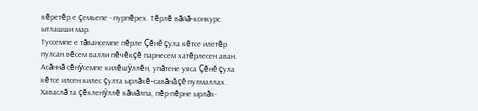кĕретĕр е çемьепе - пурпĕрех. Тĕрлĕ вăйă-конкурс ытлашши мар.
Туссемпе е тăвансемпе пĕрле Çĕнĕ çула кĕтсе илетĕр пулсан вĕсем валли пĕчĕкçĕ парнесем хатĕрлесен аван.
Асăннă сĕнÿсемпе килĕшÿллĕн, упăтене уяса Çĕнĕ çула кĕтсе илсен килес çулта ырлăхĕ-савăнăçĕ пулмаллах. Хаваслă та çĕкленÿллĕ кăмăлпа, пĕр-пĕрне ырлăх-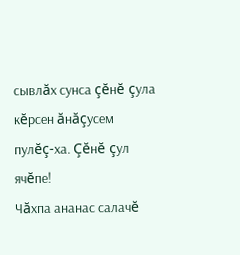сывлăх сунса çĕнĕ çула кĕрсен ăнăçусем пулĕç-ха. Çĕнĕ çул ячĕпе!
Чăхпа ананас салачĕ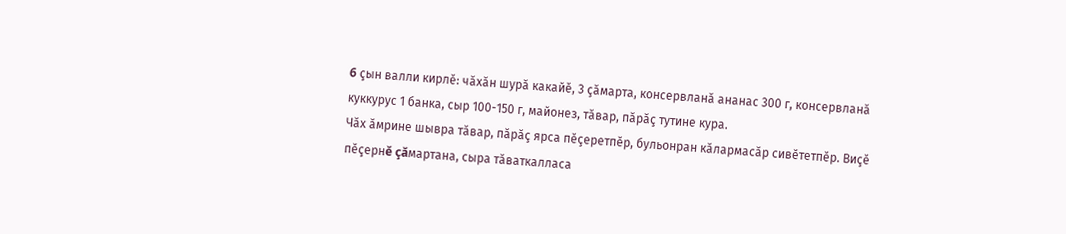6 çын валли кирлĕ: чăхăн шурă какайĕ, 3 çăмарта, консервланă ананас 300 г, консервланă куккурус 1 банка, сыр 100-150 г, майонез, тăвар, пăрăç тутине кура.
Чăх ăмрине шывра тăвар, пăрăç ярса пĕçеретпĕр, бульонран кăлармасăр сивĕтетпĕр. Виçĕ пĕçернĕ çăмартана, сыра тăваткалласа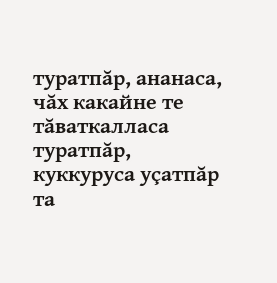туратпăр, ананаса, чăх какайне те тăваткалласа туратпăр, куккуруса уçатпăр та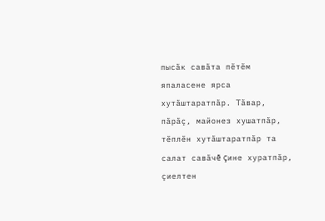пысăк савăта пĕтĕм япаласене ярса хутăштаратпăр. Тăвар, пăрăç, майонез хушатпăр, тĕплĕн хутăштаратпăр та салат савăчĕ çине хуратпăр, çиелтен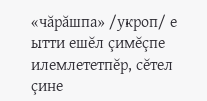«чăрăшпа» /укроп/ е ытти ешĕл çимĕçпе илемлететпĕр, сĕтел çине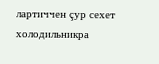лартиччен çур сехет холодильникра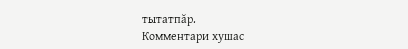тытатпăр.
Комментари хушас